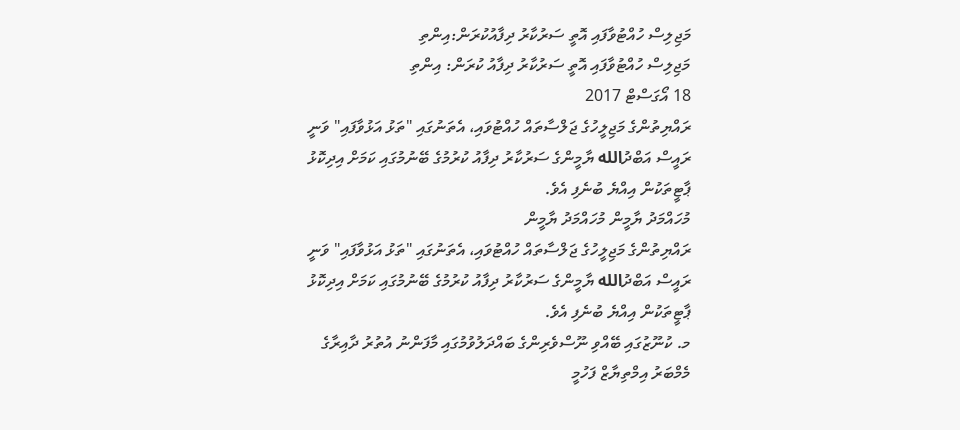މަޖިލިސް ހުއްޓުވާފައި އޮތީ ސަރުކާރު ދިފާއުކުރަން:އިންތި
މަޖިލިސް ހުއްޓުވާފައި އޮތީ ސަރުކާރު ދިފާއު ކުރަން: އިންތި
18 އޯގަސްޓް 2017
ރައްޔިތުންގެ މަޖިލީހުގެ ޖަލްސާތައް ހުއްޓުވައި، އެތަނުގައި "ތަޅު އަޅުވާފައި" ވަނީ ރައީސް އަބްދުالله ޔާމީންގެ ސަރުކާރު ދިފާއު ކުރުމުގެ ބޭނުމުގައި ކަމަށް އިދިކޮޅު ޕާޓީތަކުން އިއްޔެ ބުނެފި އެވެ.
މުހައްމަދު ޔާމީން މުހައްމަދު ޔާމީން
ރައްޔިތުންގެ މަޖިލީހުގެ ޖަލްސާތައް ހުއްޓުވައި، އެތަނުގައި "ތަޅު އަޅުވާފައި" ވަނީ ރައީސް އަބްދުالله ޔާމީންގެ ސަރުކާރު ދިފާއު ކުރުމުގެ ބޭނުމުގައި ކަމަށް އިދިކޮޅު ޕާޓީތަކުން އިއްޔެ ބުނެފި އެވެ.
މ. ކުނޫޒުގައި ބޭއްވި ނޫސްވެރިންގެ ބައްދަލުވުމުގައި މާފަންނު އުތުރު ދާއިރާގެ މެމްބަރު އިމްތިޔާޒް ފަހުމީ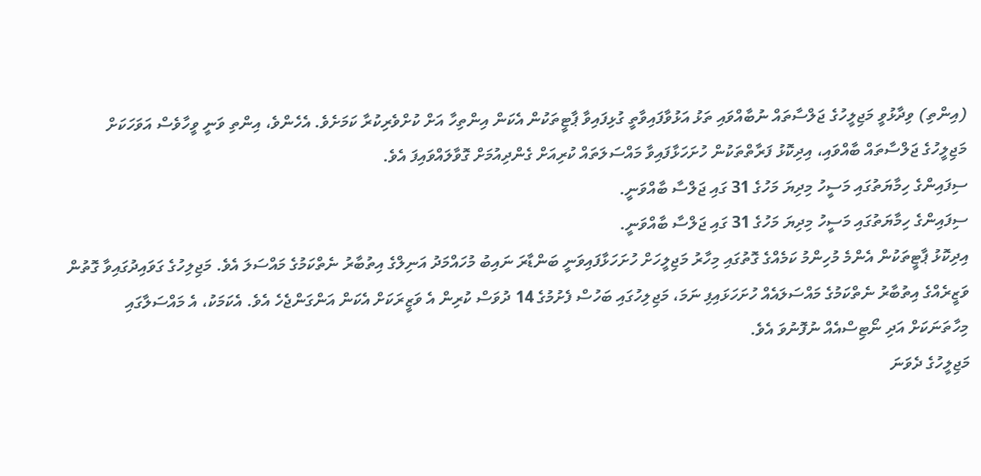(އިންތި) ވިދާޅުވީ މަޖިލީހުގެ ޖަލްސާތައް ނުބާއްވައި ތަޅު އަޅުވާފައިވާތީ ގުޅިފައިވާ ޕާޓީތަކުން އެކަން އިންތިހާ އަށް ކުށްވެރިކުރާ ކަމަށެވެ. އެހެންވެ، އިންތި ވަނީ ވީހާވެސް އަވަހަކަށް މަޖިލީހުގެ ޖަލްސާތައް ބާއްވައި، އިދިކޮޅު ފަރާތްތަކުން ހުށަހަޅާފައިވާ މައްސަލަތައް ކުރިއަށް ގެންދިއުމަށް ގޮވާލައްވައިފަ އެވެ.
ސިފައިންގެ ހިމާޔަތުގައި މަސީހު މިދިޔަ މަހުގެ 31 ގައި ޖަލްސާ ބާއްވަނީ.
ސިފައިންގެ ހިމާޔަތުގައި މަސީހު މިދިޔަ މަހުގެ 31 ގައި ޖަލްސާ ބާއްވަނީ.
އިދިކޮޅު ޕާޓީތަކުން އެންމެ މުހިންމު ކަމެއްގެ ގޮތުގައި މިހާރު މަޖިލީހަށް ހުށަހަޅާފައިވަނީ ބަންޑާރަ ނައިބު މުހައްމަދު އަނިލްގެ އިތުބާރު ނެތްކަމުގެ މައްސަލަ އެވެ. މަޖިލިހުގެ ގަވައިދުގައިވާ ގޮތުން ވަޒީރެއްގެ އިތުބާރު ނެތްކަމުގެ މައްސަލައެއް ހުށަހަޅައިފި ނަމަ، މަޖިލިހުގައި ބަހުސް ފެށުމުގެ 14 ދުވަސް ކުރިން އެ ވަޒީރަކަށް އެކަން އަންގަންޖެހެ އެވެ. އެކަމަކު، އެ މައްސަލާގައި މިހާތަނަކަށް އަދި ނޯޓިސްއެއް ނުފޮނުވަ އެވެ.
މަޖިލީހުގެ ދެވަނަ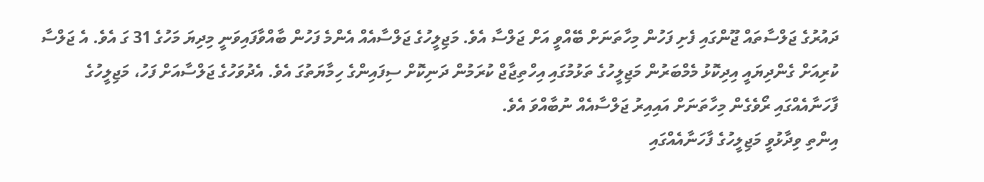ދައުރުގެ ޖަލްސާތައް ޖޫންގައި ފެށި ފަހުން މިހާތަނަށް ބޭއްވީ އަށް ޖަލްސާ އެވެ. މަޖިލީހުގެ ޖަލްސާއެއް އެންމެ ފަހުން ބާއްވާފައިވަނީ މިދިޔަ މަހުގެ 31 ގަ އެވެ. އެ ޖަލްސާ ކުރިއަށް ގެންދިޔައީ އިދިކޮޅު މެމްބަރުން މަޖިލީހުގެ ތަޅުމުގައި އިހްތިޖާޖް ކުރަމުން ދަނިކޮށް ސިފައިންގެ ހިމާޔަތުގަ އެވެ. އެދުވަހުގެ ޖަލްސާއަށް ފަހު، މަޖިލީހުގެ ފާހަނާއެއްގައި ރޯވެގެން މިހާތަނަށް އައިއިރު ޖަލްސާއެއް ނުބާއްވަ އެވެ.
އިންތި ވިދާޅުވީ މަޖިލީހުގެ ފާހަނާއެއްގައި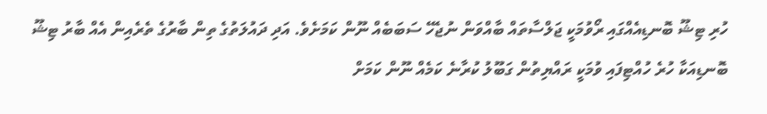ހުރި ޓިޝޫ ބޮނޑިއެއްގައި ރޯވުމަކީ ޖަލްސާތައް ބާއްވަން ނުޖެހޭ ސަބަބެއް ނޫން ކަމަށެވެ. އަދި ދައުލަތުގެ ތިން ބާރުގެ ތެރެއިން އެއް ބާރު ޓިޝޫ ބޮނޑިއަކާ ހުރެ ހުއްޓިފައި ވުމަކީ ރައްޔިތުން ގަބޫލު ކުރާނެ ކަމެއް ނޫން ކަމަށް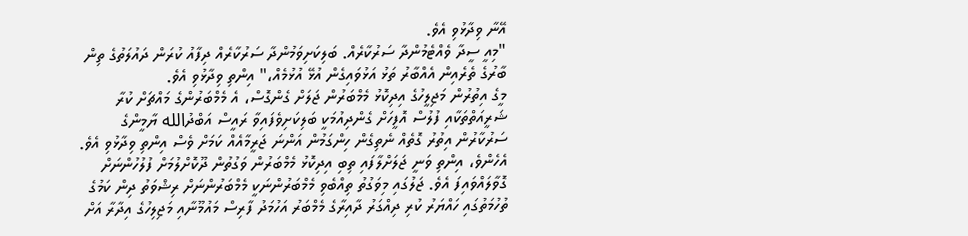އޭނާ ވިދާޅުވި އެވެ.
"މިއީ ސީދާ ވެއްޓެމުންދާ ސަރުކާރެއް. ބަލިކަށިވަމުންދާ ސަރުކާރެއް ދިފާއު ކުރަން ދައުލަތުގެ ތިން ބާރުގެ ތެރެއިން އެއްބާރު ތަޅު އަޅުވައިގެން އުޅޭ އުޅުމެއް،" އިންތި ވިދާޅުވި އެވެ.
މީގެ އިތުރުން މަޖިލީހުގެ އިދިކޮޅު މެމްބަރުން ޖަލަށް ގެންގޮސް، އެ މެމްބަރުންގެ މައްޗަށް ކުރާ ޝަރީއަތްތަކާއި ފުލުސް އޮފީހަށް ގެންދިއުމަކީ ބަލިކަށިވެފައިވާ ރައީސް އަބްދުالله ޔާމީންގެ ސަރުކާރުން އިތުރު ގޮތެއް ނެތިގެން ހިންގަމުން އަންނަ ޖަރީމާއެއް ކަމަށް ވެސް އިންތި ވިދާޅުވި އެވެ.
އެހެންވެ، އިންތި ވަނީ ޖަލަށްލާފައި ތިބި އިދިކޮޅު މެމްބަރުން ވަގުތުން ދޫކޮށްލުމަށް ފުލުހުންނަށް ގޮވާލައްވައިފަ އެވެ. ޖަލުގައި މިވަގުތު ތިއްބެވި މެމްބަރުންނަކީ މެމްބަރުންނަށް ރިޝްވަތު ދިން ކަމުގެ ތުހުމަތުގައި ހައްޔަރު ކުރި ދިއްގަރު ދާއިރާގެ މެމްބަރު އަހުމަދު ފާރިސް މައުމޫނާއި މަޖިލިހުގެ އިދާރާ އަށް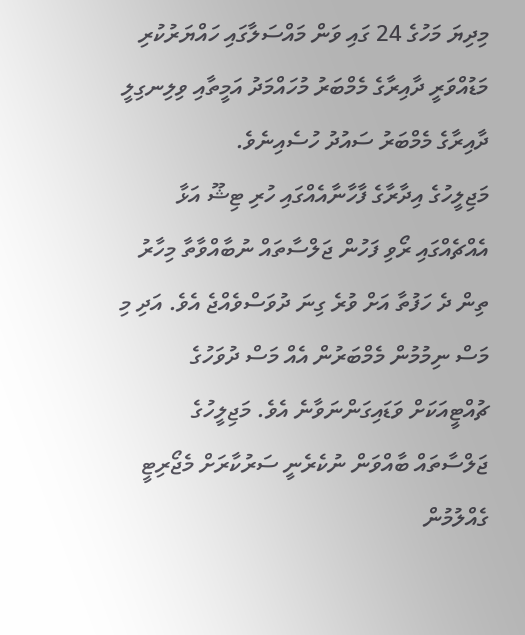މިދިޔަ މަހުގެ 24 ގައި ވަން މައްސަލާގައި ހައްޔަރުކުރި މަޑުއްވަރީ ދާއިރާގެ މެމްބަރު މުހައްމަދު އަމީތާއި ވިލިނގިލީ ދާއިރާގެ މެމްބަރު ސައުދު ހުސެއިނެވެ.
މަޖިލީހުގެ އިދާރާގެ ފާހާނާއެއްގައި ހުރި ޓިޝޫ އަޅާ އެއްޗެއްގައި ރޯވި ފަހުން ޖަލްސާތައް ނުބާއްވާތާ މިހާރު ތިން ދެ ހަފުތާ އަށް ވުރެ ގިނަ ދުވަސްވެއްޖެ އެވެ. އަދި މި މަސް ނިމުމުން މެމްބަރުން އެއް މަސް ދުވަހުގެ ޗުއްޓީއަކަށް ވަޑައިގަންނަވާނެ އެވެ. މަޖިލީހުގެ ޖަލްސާތައް ބާއްވަން ނުކެރެނީ ސަރުކާރަށް މެޖޯރިޓީ ގެއްލުމުން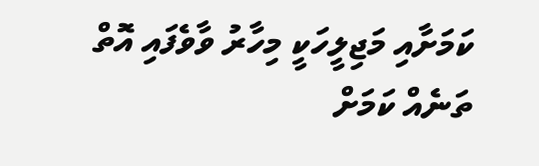ކަމަށާއި މަޖިލީހަކީ މިހާރު ވާވެފައި އޮތް ތަނެއް ކަމަށް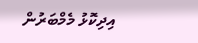އިދިކޮޅު މެމްބަރުން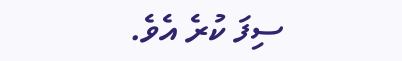ސިފަ ކުރެ އެވެ.